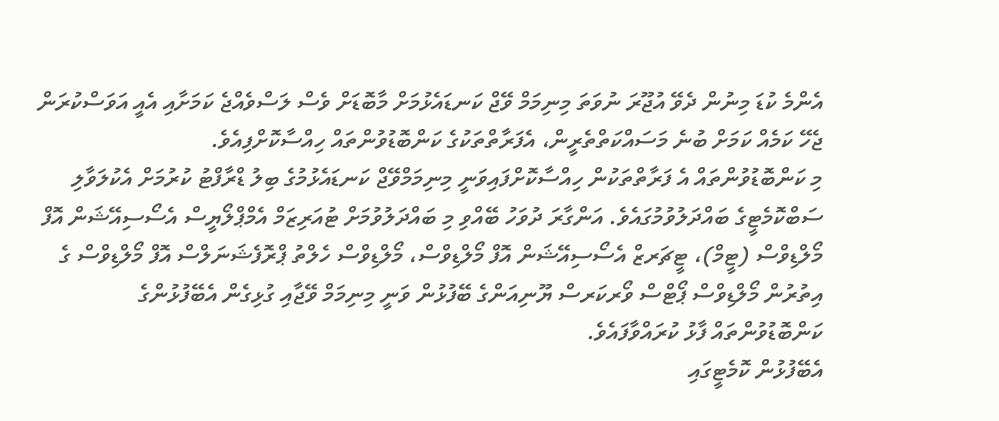އެންމެ ކުޑަ މިނުން ދެވޭ އުޖޫރަ ނުވަތަ މިނިމަމް ވޭޖް ކަނޑައެޅުމަށް މާބޮޑަށް ވެސް ލަސްވެއްޖެ ކަމަށާއި އެއީ އަވަސްކުރަން ޖެހޭ ކަމެއް ކަމަށް ބުނެ މަސައްކަތްތެރީން، އެފަރާތްތަކުގެ ކަންބޮޑުވުންތައް ހިއްސާކޮށްފިއެވެ.
މި ކަންބޮޑުވުންތައް އެ ފަރާތްތަކުން ހިއްސާކޮށްފައިވަނީ މިނިމަމްވޭޖް ކަނޑައެޅުމުގެ ބިލު ޑްރާފްޓު ކުރުމަށް އެކުލަވާލި ސަބްކޮމެޓީގެ ބައްދަލުވުމުގައެވެ. އަންގާރަ ދުވަހު ބޭއްވި މި ބައްދަލުވުމަށް ޓުއަރިޒަމް އެމްޕްލޯޔީސް އެސޯސިއޭޝަން އޮފް މޯލްޑިވްސް (ޓީމް)، ޓީޗަރޒް އެސޯސިއޭޝަން އޮފް މޯލްޑިވްސް، މޯލްޑިވްސް ހެލްތު ޕްރޮފެޝަނަލްސް އޮފް މޯލްޑިވްސް ގެ އިތުރުން މޯލްޑިވްސް ޕޯޓްސް ވޯރކަރސް ޔޫނިއަންގެ ބޭފުޅުން ވަނީ މިނިމަމް ވޭޖާއި ގުޅިގެން އެބޭފުޅުންގެ ކަންބޮޑުވުންތައް ފާޅު ކުރައްވާފައެވެ.
އެބޭފުޅުން ކޮމެޓީގައި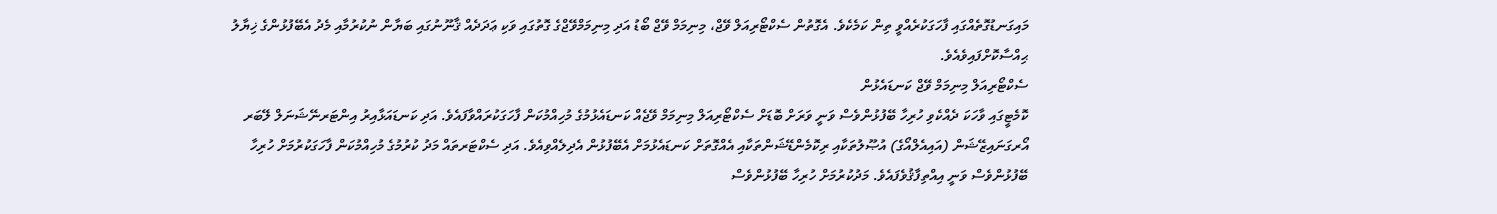މައިގަނޑުގޮތެއްގައި ފާހަގަކުރެއްވީ ތިން ކަމެކެވެ. އެގޮތުން ސެކްޓޯރިއަލް ވޭޖް، މިނިމަމް ވޭޖް ބޯޑު އަދި މިނިމަމްވޭޖްގެ ގޮތުގައި ވަކި ޢަދަދެއް ޤާނޫނުގައި ބަޔާން ނުކުރުމާއި މެދު އެބޭފުޅުންގެ ޚިޔާލު ޙިއްސާކޮށްފައިވެއެވެ.
ސެކްޓޯރިއަލް މިނިމަމް ވޭޖް ކަނޑައެޅުން
ކޮމެޓީގައި ވާހަކަ ދެއްކެވި ހުރިހާ ބޭފުޅުންވެސް ވަނީ ވަރަށް ބޮޑަށް ސެކްޓޯރިއަލް މިނިމަމް ވޭޖެއް ކަނޑައެޅުމުގެ މުހިއްމުކަން ފާހަގަކުރައްވާފައެވެ. އަދި ކަނޑައަޅާއިރު އިންޓަރނޭޝަނަލް ލޭބަރ އޯރގަނައިޒޭޝަން (އައިއެލްއޯގެ) އުޞޫލުތަކާއި ރިކޮމެންޑޭޝަންތަކާއި އެއްގޮތަށް ކަނޑައެޅުމަށް އެބޭފުޅުން އެދިލެއްވިއެވެ. އަދި ސެކްޓަރތައް މަދު ކުރުމުގެ މުހިއްމުކަން ފާހަގަކުރުމަށް ހުރިހާ ބޭފުޅުންވެސް ވަނީ އިއްތިފާޤުވެފައެވެ. މަދުކުރުމަށް ހުރިހާ ބޭފުޅުންވެސް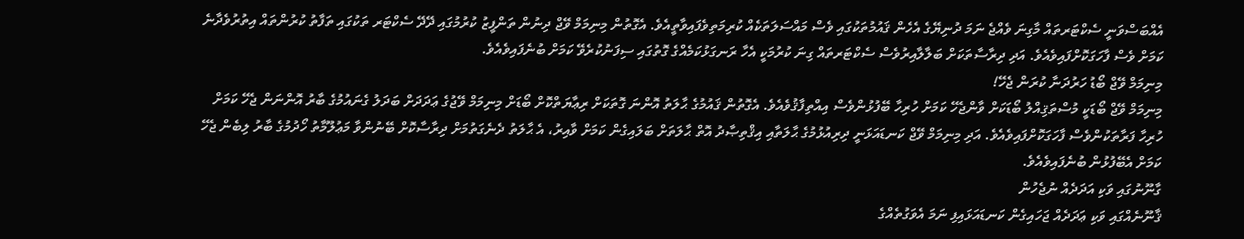އެއްބަސްވަނީ ސެކްޓަރތައް މާގިނަ ވެއްޖެ ނަމަ ދުނިޔޭގެ އެހެން ޤައުމުތަކުގައި ވެސް މައްސަލަތަކެއް ކުރިމަތިވެފައިވާތީއެވެ. އެގޮތުން މިނިމަމް ވޭޖް ދިނުން ތަންފީޒު ކުރުމުގައި ދޭދޭ ސެކްޓަރ ތަކުގައި ތަފާތު ކުރުންތައް އިތުރުވެދާނެ ކަމަށް ވެސް ފާހަގަކޮށްފައިވެއެވެ. އަދި ދިރާސާތަކަށް ބަލާލާއިރުވެސް ސެކްޓަރތައް ގިނަ ކުރުމަކީ އެހާ ރަނގަޅުކަމެއްގެ ގޮތުގައި ސިފަނުކުރެވޭ ކަމަށް ބުނެފައިވެއެވެ.
މިނިމަމް ވޭޖް ބޯޑު ހަރުދަނާ ކުރަން ޖެހޭ!
މިނިމަމް ވޭޖް ބޯޑަކީ މުސްތަޤިއްލު ބޯޑަކަށް ވާންޖެހޭ ކަމަށް ހުރިހާ ބޭފުޅުންވެސް އިއްތިފާޤުވެއެވެ. އެގޮތުން ޤައުމުގެ ޙާލަތު އޮންނަ ގޮތަކަށް ރިޢާޔަތްކޮށް ބޯޑަށް މިނިމަމް ވޭޖުގެ ޢަދަދަށް ބަދަލު ގެނައުމުގެ ބާރު އޮންނަން ޖެހޭ ކަމަށް ހުރިހާ ފަރާތަކުންވެސް ފާހަގަކޮށްފައިވެއެވެ. އަދި މިނިމަމް ވޭޖް ކަނޑައަޅަނީ ދިރިއުޅުމުގެ ޙާލަތާއި އިޤްތިޞާދު އޮތް ޙާލަތަށް ބަލައިގެން ކަމަށް ވާއިރު، އެ ޙާލަތު ދެނެގަތުމަށް ދިރާސާކޮށް ބޭނުންވާ މަޢުލޫމާތު ހޯދުމުގެ ބާރު ލިބެން ޖެހޭ ކަމަށް އެބޭފުޅުން ބުނެފައިވެއެވެ.
ގާނޫނުގައި ވަކި އަދަދެއް ނުޖެހުން
ޤާނޫނެއްގައި ވަކި ޢަދަދެއް ޖަހައިގެން ކަނޑައަޅައިފި ނަމަ އެވަގުތެއްގެ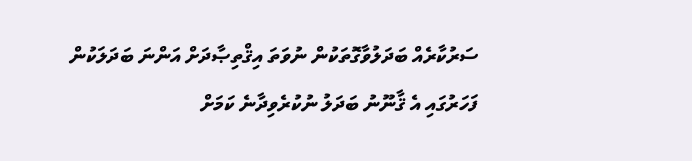ސަރުކާރެއް ބަދަލުވާގޮތަކުން ނުވަތަ އިޤްތިޞާދަށް އަންނަ ބަދަލަކުން ފަހަރުގައި އެ ޤާނޫނު ބަދަލު ނުކުރެވިދާނެ ކަމަށް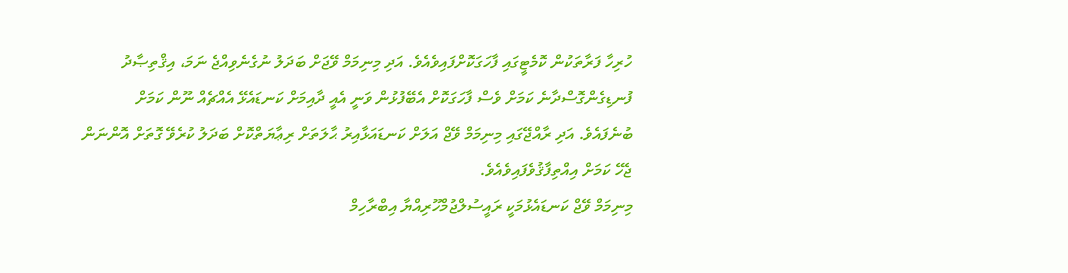ހުރިހާ ފަރާތަކުން ކޮމެޓީގައި ފާހަގަކޮށްފައިވެއެވެ. އަދި މިނިމަމް ވޭޖަށް ބަދަލު ނުގެނެވިއްޖެ ނަމަ، އިޤްތިޞާދު ފުނޑިގެންގޮސްދާނެ ކަމަށް ވެސް ފާހަގަކޮށް އެބޭފުޅުން ވަނީ އެއީ ދާއިމަށް ކަނޑައެޅޭ އެއްޗެއް ނޫން ކަމަށް ބުނެފައެވެ. އަދި ރާއްޖޭގައި މިނިމަމް ވޭޖް އަލަށް ކަނޑައަޅާއިރު ޙާލަތަށް ރިޢާޔަތްކޮށް ބަދަލު ކުރެވޭ ގޮތަށް އޮންނަން ޖެހޭ ކަމަށް އިއްތިފާޤުވެފައިވެއެވެ.
މިނިމަމް ވޭޖް ކަނޑައެޅުމަކީ ރައީސުލްޖުމްހޫރިއްޔާ އިބްރާހިމް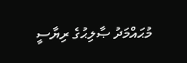މުޙައްމަދު ޞާލިޙުގެ ރިޔާސީ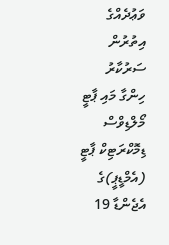ވަޢުދެއްގެ އިތުރުން ސަރުކާރު ހިންގާ މައި ޕާޓީ މޯލްޑިވްސް ޑިމޮކްރަޓިކް ޕާޓީ (އެމްޑީޕީ)ގެ އެޖެންޑާ 19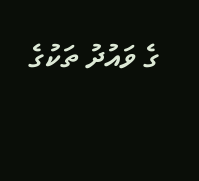ގެ ވައުދު ތަކުގެ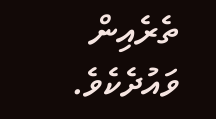ތެރެއިން ވައުދެކެވެ.